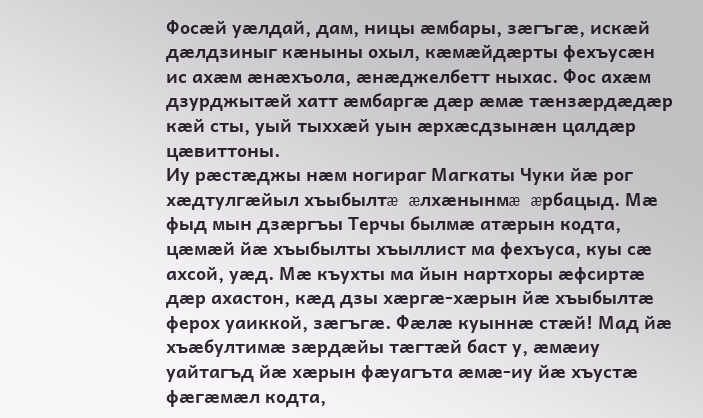Фосæй уæлдай, дам, ницы æмбары, зæгъгæ, искæй дæлдзиныг кæныны охыл, кæмæйдæрты фехъусæн ис ахæм æнæхъола, æнæджелбетт ныхас. Фос ахæм дзурджытæй хатт æмбаргæ дæр æмæ тæнзæрдæдæр кæй сты, уый тыххæй уын æрхæсдзынæн цалдæр цæвиттоны.
Иу рæстæджы нæм ногираг Магкаты Чуки йæ рог хæдтулгæйыл хъыбылтæ æлхæнынмæ æрбацыд. Мæ фыд мын дзæргъы Терчы былмæ атæрын кодта, цæмæй йæ хъыбылты хъыллист ма фехъуса, куы сæ ахсой, уæд. Мæ къухты ма йын нартхоры æфсиртæ дæр ахастон, кæд дзы хæргæ-хæрын йæ хъыбылтæ ферох уаиккой, зæгъгæ. Фæлæ куыннæ стæй! Мад йæ хъæбултимæ зæрдæйы тæгтæй баст у, æмæиу уайтагъд йæ хæрын фæуагъта æмæ-иу йæ хъустæ фæгæмæл кодта,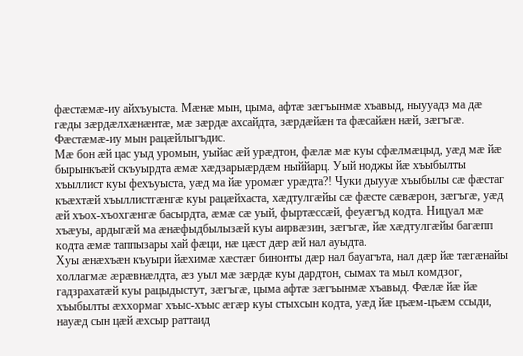фæстæмæ-иу айхъуыста. Мæнæ мын, цыма, афтæ зæгъынмæ хъавыд, ныууадз ма дæ гæды зæрдæлхæнæнтæ, мæ зæрдæ ахсайдта, зæрдæйæн та фæсайæн нæй, зæгъгæ. Фæстæмæ-иу мын рацæйлыгъдис.
Мæ бон æй цас уыд уромын, уыйас æй урæдтон, фæлæ мæ куы сфæлмæцыд, уæд мæ йæ бырынкъæй скъуырдта æмæ хæдзарыæрдæм ныййарц. Уый ноджы йæ хъыбылты хъыллист куы фехъуыста, уæд ма йæ уромæг урæдта?! Чуки дыууæ хъыбылы сæ фæстаг къæхтæй хъыллистгæнгæ куы рацæйхаста, хæдтулгæйы сæ фæсте сæвæрон, зæгъгæ, уæд æй хъох-хъохгæнгæ басырдта, æмæ сæ уый, фыртæссæй, феуæгъд кодта. Ницуал мæ хъæуы, ардыгæй ма æнæфыдбылызæй куы аирвæзин, зæгъгæ, йæ хæдтулгæйы багæпп кодта æмæ таппызары хай фæци, нæ цæст дæр æй нал ауыдта.
Хуы æнæхъæн къуыри йæхимæ хæстæг бинонты дæр нал бауагъта, нал дæр йæ тæгæнайы холлагмæ æрæвнæлдта, æз уыл мæ зæрдæ куы дардтон, сымах та мыл комдзог, гадзрахатæй куы рацыдыстут, зæгъгæ, цыма афтæ зæгъынмæ хъавыд. Фæлæ йæ йæ хъыбылты æххормаг хъыс-хъыс æгæр куы стыхсын кодта, уæд йæ цъæм-цъæм ссыди, науæд сын цæй æхсыр раттаид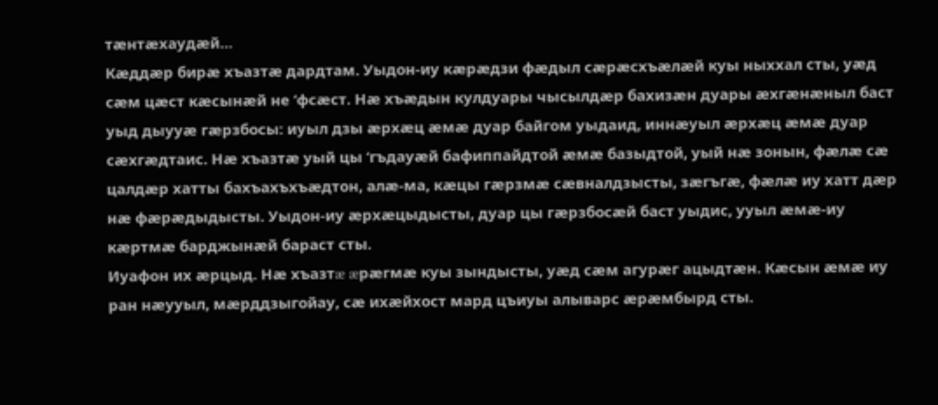тæнтæхаудæй…
Кæддæр бирæ хъазтæ дардтам. Уыдон-иу кæрæдзи фæдыл сæрæсхъæлæй куы ныххал сты, уæд сæм цæст кæсынæй не ‘фсæст. Нæ хъæдын кулдуары чысылдæр бахизæн дуары æхгæнæныл баст уыд дыууæ гæрзбосы: иуыл дзы æрхæц æмæ дуар байгом уыдаид, иннæуыл æрхæц æмæ дуар сæхгæдтаис. Нæ хъазтæ уый цы ‘гъдауæй бафиппайдтой æмæ базыдтой, уый нæ зонын, фæлæ сæ цалдæр хатты бахъахъхъæдтон, алæ-ма, кæцы гæрзмæ сæвналдзысты, зæгъгæ, фæлæ иу хатт дæр нæ фæрæдыдысты. Уыдон-иу æрхæцыдысты, дуар цы гæрзбосæй баст уыдис, ууыл æмæ-иу кæртмæ барджынæй бараст сты.
Иуафон их æрцыд. Нæ хъазтæ æрæгмæ куы зындысты, уæд сæм агурæг ацыдтæн. Кæсын æмæ иу ран нæууыл, мæрддзыгойау, сæ ихæйхост мард цъиуы алыварс æрæмбырд сты.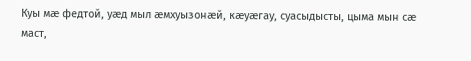Куы мæ федтой, уæд мыл æмхуызонæй, кæуæгау, суасыдысты, цыма мын сæ маст,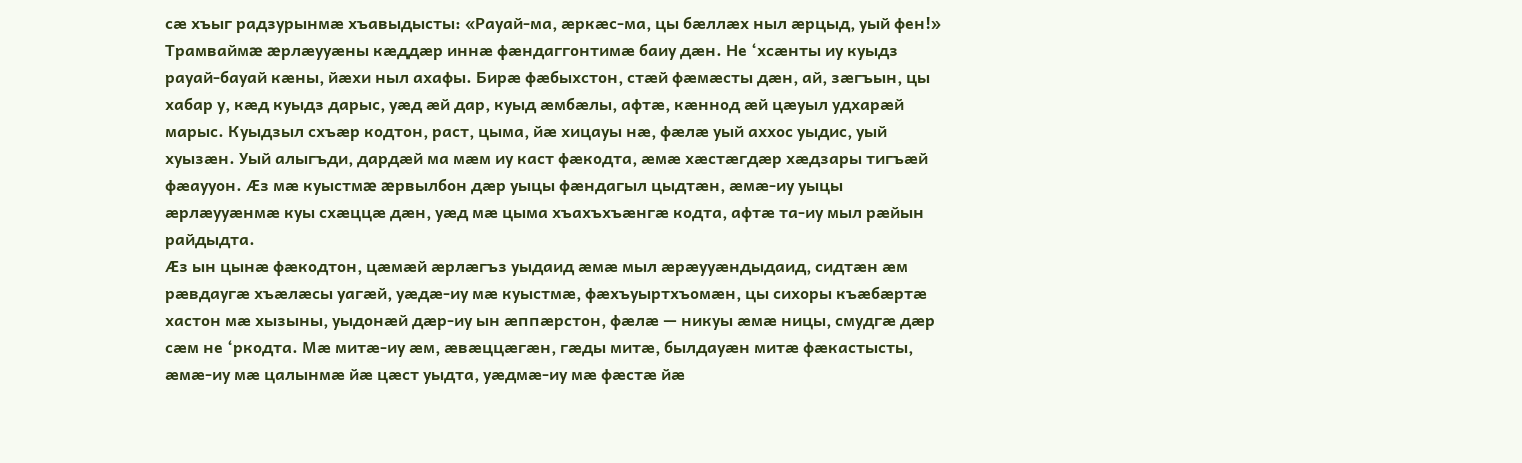сæ хъыг радзурынмæ хъавыдысты: «Рауай-ма, æркæс-ма, цы бæллæх ныл æрцыд, уый фен!»
Трамваймæ æрлæууæны кæддæр иннæ фæндаггонтимæ баиу дæн. Не ‘хсæнты иу куыдз рауай-бауай кæны, йæхи ныл ахафы. Бирæ фæбыхстон, стæй фæмæсты дæн, ай, зæгъын, цы хабар у, кæд куыдз дарыс, уæд æй дар, куыд æмбæлы, афтæ, кæннод æй цæуыл удхарæй марыс. Куыдзыл схъæр кодтон, раст, цыма, йæ хицауы нæ, фæлæ уый аххос уыдис, уый хуызæн. Уый алыгъди, дардæй ма мæм иу каст фæкодта, æмæ хæстæгдæр хæдзары тигъæй фæаууон. Æз мæ куыстмæ æрвылбон дæр уыцы фæндагыл цыдтæн, æмæ-иу уыцы æрлæууæнмæ куы схæццæ дæн, уæд мæ цыма хъахъхъæнгæ кодта, афтæ та-иу мыл рæйын райдыдта.
Æз ын цынæ фæкодтон, цæмæй æрлæгъз уыдаид æмæ мыл æрæууæндыдаид, сидтæн æм рæвдаугæ хъæлæсы уагæй, уæдæ-иу мæ куыстмæ, фæхъуыртхъомæн, цы сихоры къæбæртæ хастон мæ хызыны, уыдонæй дæр-иу ын æппæрстон, фæлæ — никуы æмæ ницы, смудгæ дæр сæм не ‘ркодта. Мæ митæ-иу æм, æвæццæгæн, гæды митæ, былдауæн митæ фæкастысты, æмæ-иу мæ цалынмæ йæ цæст уыдта, уæдмæ-иу мæ фæстæ йæ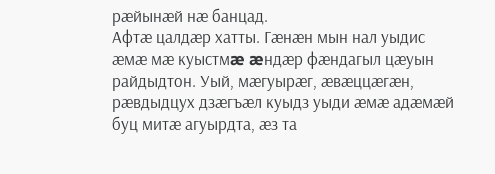рæйынæй нæ банцад.
Афтæ цалдæр хатты. Гæнæн мын нал уыдис æмæ мæ куыстмæ æндæр фæндагыл цæуын райдыдтон. Уый, мæгуырæг, æвæццæгæн, рæвдыдцух дзæгъæл куыдз уыди æмæ адæмæй буц митæ агуырдта, æз та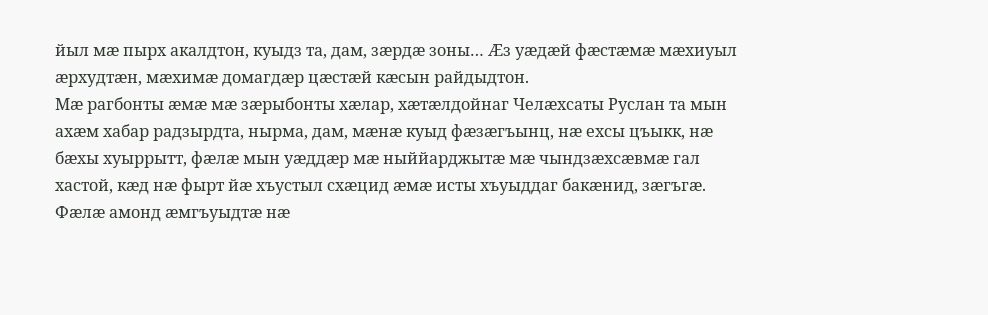йыл мæ пырх акалдтон, куыдз та, дам, зæрдæ зоны… Æз уæдæй фæстæмæ мæхиуыл æрхудтæн, мæхимæ домагдæр цæстæй кæсын райдыдтон.
Мæ рагбонты æмæ мæ зæрыбонты хæлар, хæтæлдойнаг Челæхсаты Руслан та мын ахæм хабар радзырдта, нырма, дам, мæнæ куыд фæзæгъынц, нæ ехсы цъыкк, нæ бæхы хуыррытт, фæлæ мын уæддæр мæ ныййарджытæ мæ чындзæхсæвмæ гал хастой, кæд нæ фырт йæ хъустыл схæцид æмæ исты хъуыддаг бакæнид, зæгъгæ. Фæлæ амонд æмгъуыдтæ нæ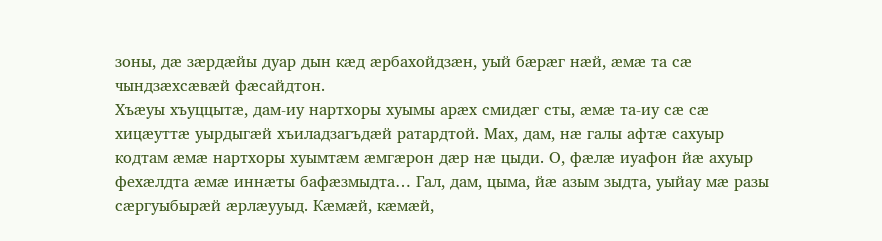зоны, дæ зæрдæйы дуар дын кæд æрбахойдзæн, уый бæрæг нæй, æмæ та сæ чындзæхсæвæй фæсайдтон.
Хъæуы хъуццытæ, дам-иу нартхоры хуымы арæх смидæг сты, æмæ та-иу сæ сæ хицæуттæ уырдыгæй хъиладзагъдæй ратардтой. Мах, дам, нæ галы афтæ сахуыр кодтам æмæ нартхоры хуымтæм æмгæрон дæр нæ цыди. О, фæлæ иуафон йæ ахуыр фехæлдта æмæ иннæты бафæзмыдта… Гал, дам, цыма, йæ азым зыдта, уыйау мæ разы сæргуыбырæй æрлæууыд. Кæмæй, кæмæй,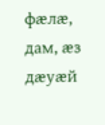фæлæ, дам, æз дæуæй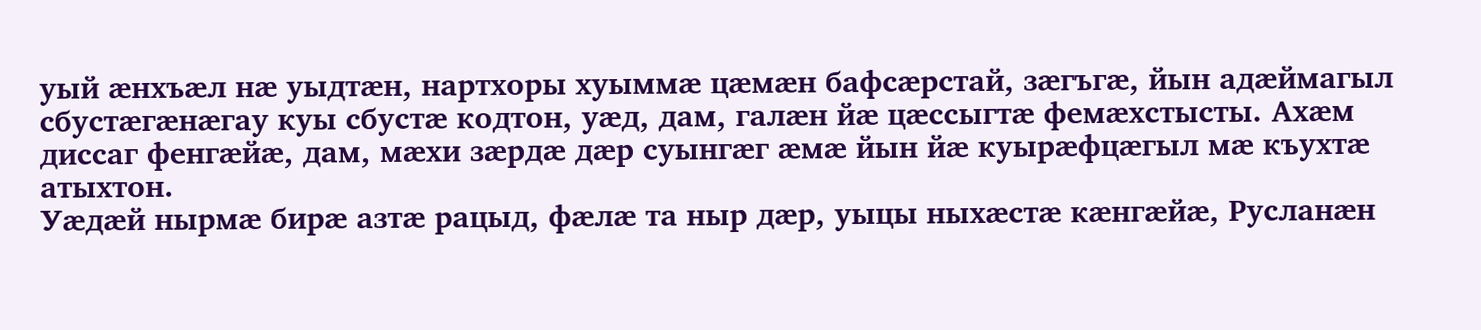уый æнхъæл нæ уыдтæн, нартхоры хуыммæ цæмæн бафсæрстай, зæгъгæ, йын адæймагыл сбустæгæнæгау куы сбустæ кодтон, уæд, дам, галæн йæ цæссыгтæ фемæхстысты. Ахæм диссаг фенгæйæ, дам, мæхи зæрдæ дæр суынгæг æмæ йын йæ куырæфцæгыл мæ къухтæ атыхтон.
Уæдæй нырмæ бирæ азтæ рацыд, фæлæ та ныр дæр, уыцы ныхæстæ кæнгæйæ, Русланæн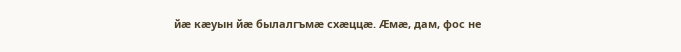йæ кæуын йæ былалгъмæ схæццæ. Æмæ, дам, фос не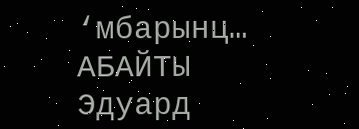‘мбарынц…
АБАЙТЫ Эдуард